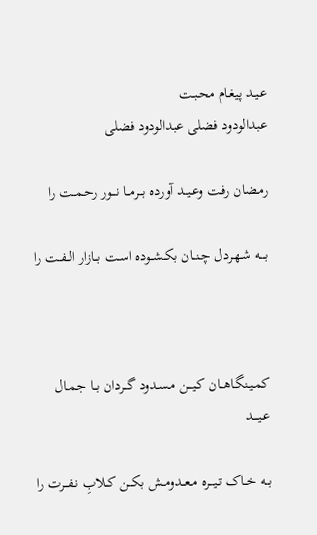عـیـد پیغـام محـبـت
عبدالودود فضلی عبدالودود فضلی

رمـضان رفـت وعـیــد آورده بـــرمــا نـــور رحـمــت را

بــــه شـهـردل چـنــان بکـشــوده اسـت بــازار الــفــت را



کمـیـنگـاهــان کـیـــن مـسـدود گــردان بــا جـمـال عـیــــد

بــه خــاک تـیـــره مـعــدومــش بکــن کــلابِ نـفـــرت را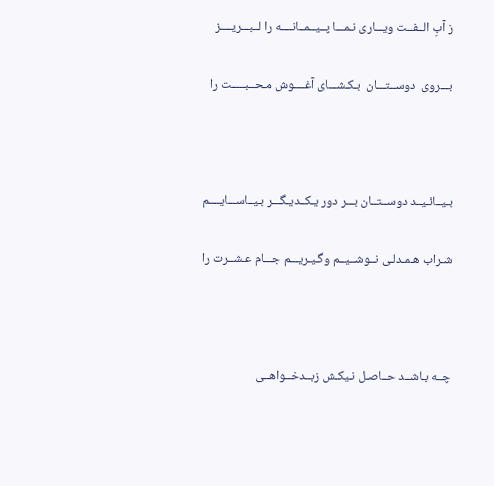ز آبِ الــفــت ویـــاری نـمـــا پــیــمــانــــه را لــبـــریــــز

بـــروی  دوســتـــان  بـکـشـــای آغــــوش مـحــبـــــت را



بـیــائـیــد دوســتــان بـــر دور یـکــدیـگـــر بـیــاســـایــــم

شـراب هـمـدلـی نــوشــیــم وگـیـریـــم جـــام عـشــرت را



چــه بـاشــد حــاصـل نـیکـش زبــدخــواهــی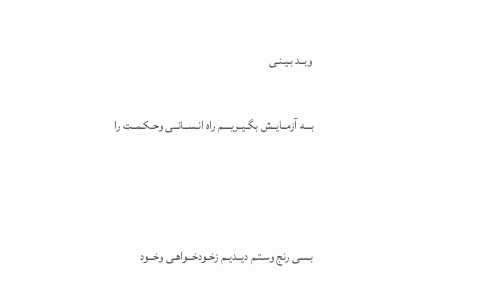وبــد بـیـنـی

بـــه آزمــایــش بگـیــریــــم راه انـســانــی وحـکـمــت را



بـسی رنج وسـتـم دیــدیــم زخـودخــواهـی وخــود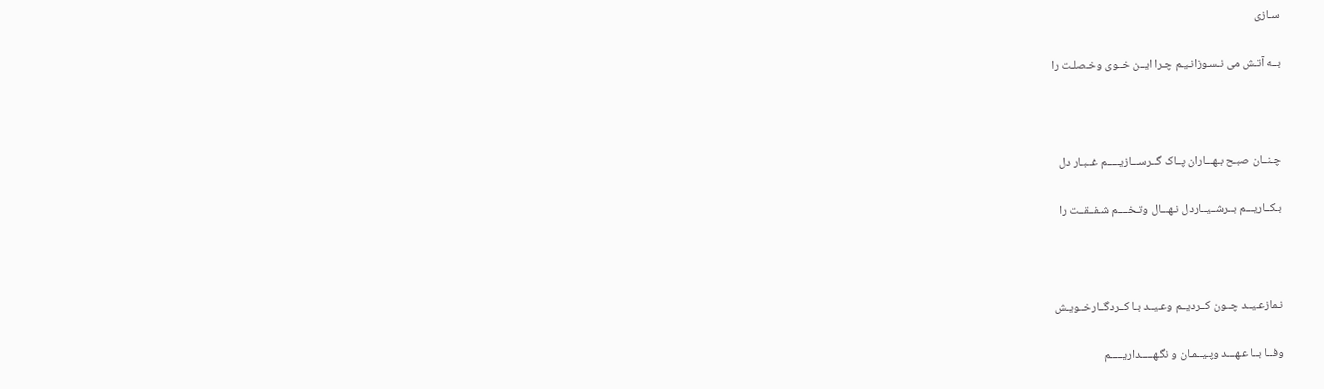سـازی

بــه آتـش می نـسـوزانـیـم چـرا ایــن خــوی وخـصلـت را



چـنــان صبـح بـهـــاران پــاک گــرســـازیـــــم غــبـار دل

بـکــاریـــم بــرشــیــاردل نـهـــال وتـخــــم شـفــقــت را



نـمازعـیــد چــون کــردیــم وعـیــد بـا کــردگــارخــویـش

وفــا بــا عـهـــد وپـیــمـان و نگـهـــــداریـــــم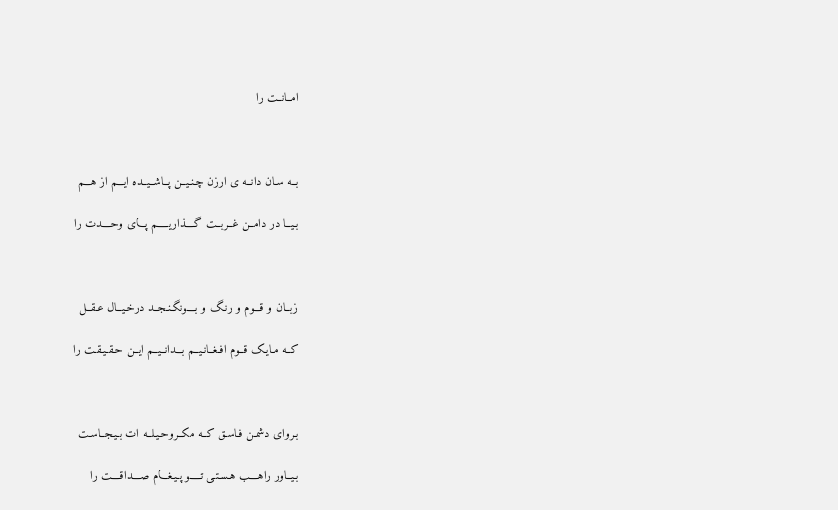امــانــت را



بــه سـان دانــه ی ارزن چـنـیــن پــاشــیــده ایـــم از هـــم

بـیــا در دامــن غــربــت گــــذاریـــــم پـــای وحــــدت را



زبــان و قـــوم و رنـگ و بــــونگـنـجــد درخـیــال عـقــل

کــه مـایـک قــوم افـغــانـیــم بـــدانــیــم ایــن حـقـیـقـت را



بـروای دشمـن فـاسـق کــه مکــروحـیـلــه ات بـیـجــاسـت

بـیــاور راهــــب هـسـتـی تـــــو پـیـغـــام صــــداقــــت را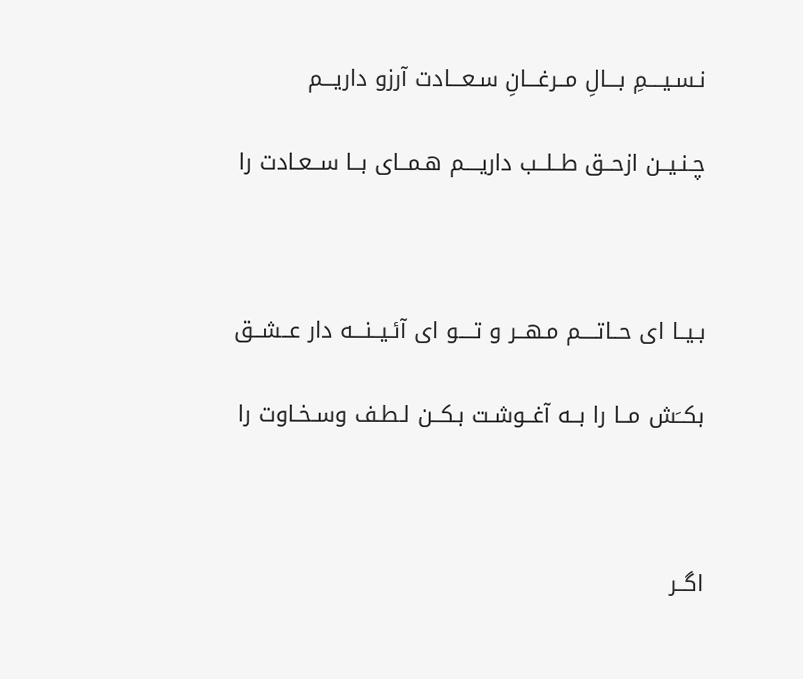نـسـیــــمِ بـــالِ مــرغـــانِ سـعـــادت آرزو داریـــم

چـنـیــن ازحــق طــلــب داریــــم هـمــای بــا ســعـادت را



بـیــا ای حــاتــــم مـهــر و تــــو ای آئـیــنـــه دار عــشــق

بکــَش مــا را بــه آغــوشـت بـکــن لـطـف وسـخـاوت را



اگــر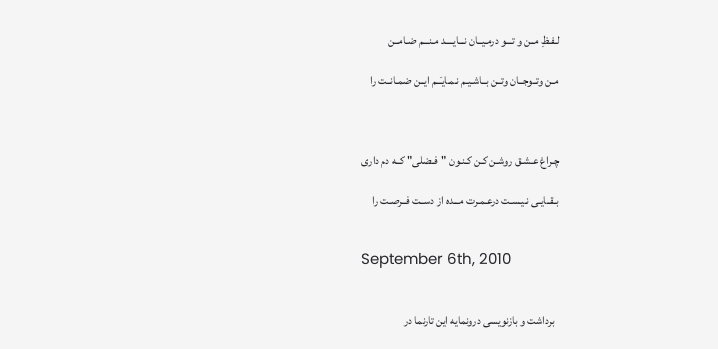لـفـظِ مــن و تـــو درمـیــان نـــایــــد مـنـــم ضـامــن

مـن وتــوجــان وتــن بــاشـیـم نـمـایـَــم ایــن ضمـانــت را



چـراغ عـشـق روشـن کـن کـنـون "فـضلی" کــه دم داری

بـقــایـی نـیـسـت درعـمـرت مـــده از دســت فــرصـت را


September 6th, 2010


  برداشت و بازنویسی درونمایه این تارنما در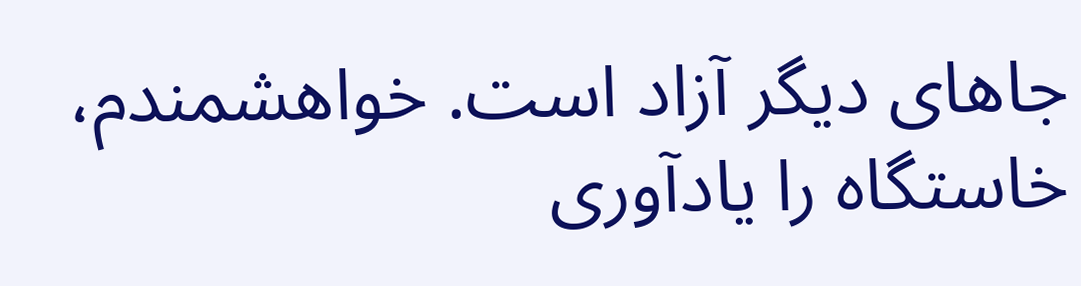جاهای دیگر آزاد است. خواهشمندم، خاستگاه را یادآوری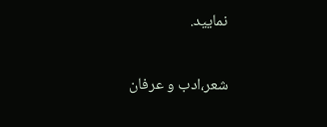نمایید.

شعر،ادب و عرفان